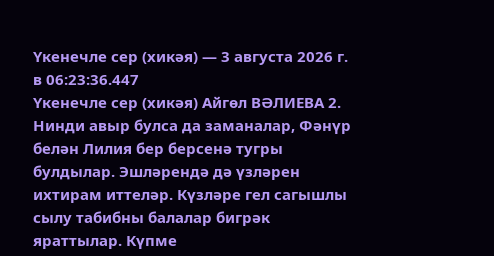Үкенечле сер (хикәя) — 3 августа 2026 г. в 06:23:36.447
Үкенечле сер (хикәя) Айгөл ВӘЛИЕВА 2. Нинди авыр булса да заманалар, Фәнүр белән Лилия бер берсенә тугры булдылар. Эшләрендә дә үзләрен ихтирам иттеләр. Күзләре гел сагышлы сылу табибны балалар бигрәк яраттылар. Күпме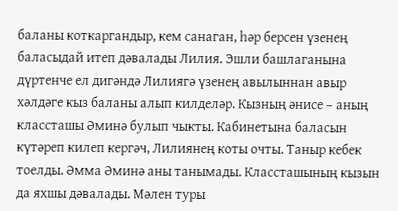баланы коткаргандыр, кем санаган, һәр берсен үзенең баласыдай итеп дәвалады Лилия. Эшли башлаганына дүртенче ел дигәндә Лилиягә үзенең авылыннан авыр хәлдәге кыз баланы алып килделәр. Кызның әнисе – аның классташы Әминә булып чыкты. Кабинетына баласын күтәреп килеп кергәч, Лилиянең коты очты. Таныр кебек тоелды. Әмма Әминә аны танымады. Классташының кызын да яхшы дәвалады. Мәлен туры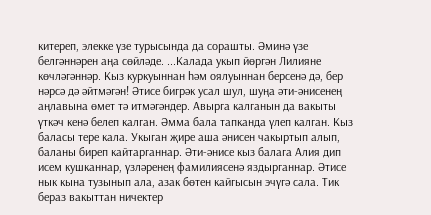китереп, элекке үзе турысында да сорашты. Әминә үзе белгәннәрен аңа сөйләде. ...Калада укып йөргән Лилияне көчләгәннәр. Кыз куркуыннан һәм оялуыннан берсенә дә, бер нәрсә дә әйтмәгән! Әтисе бигрәк усал шул, шуңа әти-әнисенең аңлавына өмет тә итмәгәндер. Авырга калганын да вакыты үткәч кенә белеп калган. Әмма бала тапканда үлеп калган. Кыз баласы тере кала. Укыган җире аша әнисен чакыртып алып, баланы биреп кайтарганнар. Әти-әнисе кыз балага Алия дип исем кушканнар, үзләренең фамилиясенә яздырганнар. Әтисе нык кына тузынып ала, азак бөтен кайгысын эчүгә сала. Тик бераз вакыттан ничектер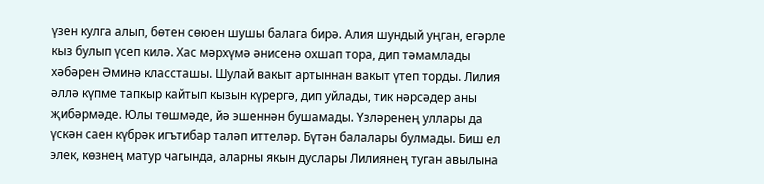үзен кулга алып, бөтен сөюен шушы балага бирә. Алия шундый уңган, егәрле кыз булып үсеп килә. Хас мәрхүмә әнисенә охшап тора, дип тәмамлады хәбәрен Әминә классташы. Шулай вакыт артыннан вакыт үтеп торды. Лилия әллә күпме тапкыр кайтып кызын күрергә, дип уйлады, тик нәрсәдер аны җибәрмәде. Юлы төшмәде, йә эшеннән бушамады. Үзләренең уллары да үскән саен күбрәк игътибар таләп иттеләр. Бүтән балалары булмады. Биш ел элек, көзнең матур чагында, аларны якын дуслары Лилиянең туган авылына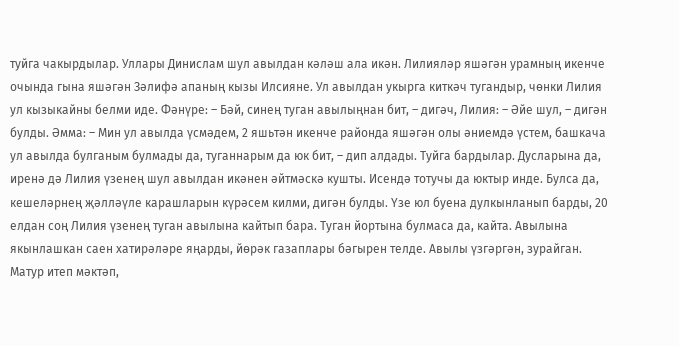туйга чакырдылар. Уллары Динислам шул авылдан кәләш ала икән. Лилияләр яшәгән урамның икенче очында гына яшәгән Зәлифә апаның кызы Илсияне. Ул авылдан укырга киткәч тугандыр, чөнки Лилия ул кызыкайны белми иде. Фәнүре: – Бәй, синең туган авылыңнан бит, – дигәч, Лилия: – Әйе шул, – дигән булды. Әмма: – Мин ул авылда үсмәдем, 2 яшьтән икенче районда яшәгән олы әниемдә үстем, башкача ул авылда булганым булмады да, туганнарым да юк бит, – дип алдады. Туйга бардылар. Дусларына да, иренә дә Лилия үзенең шул авылдан икәнен әйтмәскә кушты. Исендә тотучы да юктыр инде. Булса да, кешеләрнең җәлләүле карашларын күрәсем килми, дигән булды. Үзе юл буена дулкынланып барды, 20 елдан соң Лилия үзенең туган авылына кайтып бара. Туган йортына булмаса да, кайта. Авылына якынлашкан саен хатирәләре яңарды, йөрәк газаплары бәгырен телде. Авылы үзгәргән, зурайган. Матур итеп мәктәп,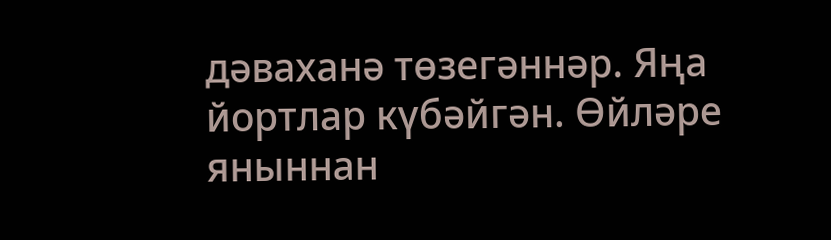дәваханә төзегәннәр. Яңа йортлар күбәйгән. Өйләре яныннан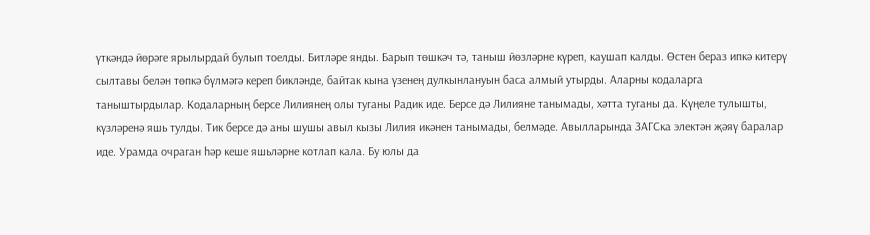үткәндә йөрәге ярылырдай булып тоелды. Битләре янды. Барып төшкәч тә, таныш йөзләрне күреп, каушап калды. Өстен бераз ипкә китерү сылтавы белән төпкә бүлмәгә кереп бикләнде, байтак кына үзенең дулкынлануын баса алмый утырды. Аларны кодаларга таныштырдылар. Кодаларның берсе Лилиянең олы туганы Радик иде. Берсе дә Лилияне танымады, хәтта туганы да. Күңеле тулышты, күзләренә яшь тулды. Тик берсе дә аны шушы авыл кызы Лилия икәнен танымады, белмәде. Авылларында ЗАГСка электән җәяү баралар иде. Урамда очраган һәр кеше яшьләрне котлап кала. Бу юлы да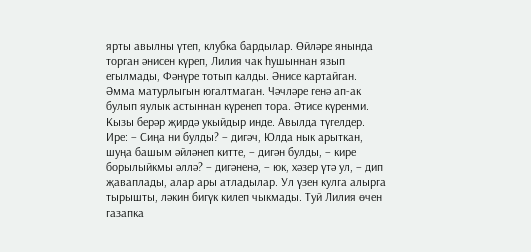ярты авылны үтеп, клубка бардылар. Өйләре янында торган әнисен күреп, Лилия чак һушыннан язып егылмады, Фәнүре тотып калды. Әнисе картайган. Әмма матурлыгын югалтмаган. Чәчләре генә ап-ак булып яулык астыннан күренеп тора. Әтисе күренми. Кызы берәр җирдә укыйдыр инде. Авылда түгелдер. Ире: – Сиңа ни булды? – дигәч, Юлда нык арыткан, шуңа башым әйләнеп китте, – дигән булды, – кире борылыйкмы әллә? – дигәненә, – юк, хәзер үтә ул, – дип җаваплады, алар ары атладылар. Ул үзен кулга алырга тырышты, ләкин бигүк килеп чыкмады. Туй Лилия өчен газапка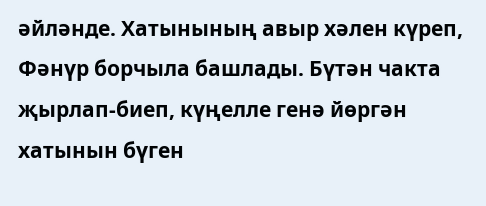әйләнде. Хатынының авыр хәлен күреп, Фәнүр борчыла башлады. Бүтән чакта җырлап-биеп, күңелле генә йөргән хатынын бүген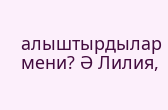алыштырдылар мени? Ә Лилия,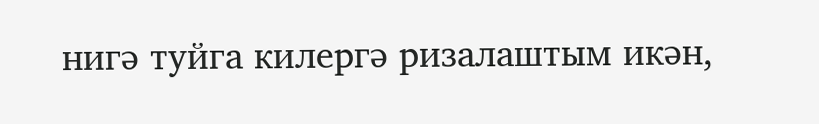нигә туйга килергә ризалаштым икән,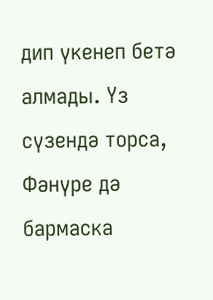дип үкенеп бетә алмады. Үз сүзендә торса, Фәнүре дә бармаска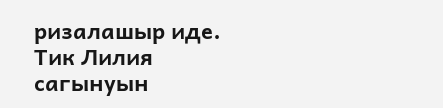ризалашыр иде. Тик Лилия сагынуын